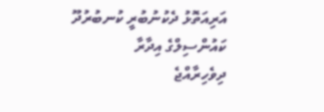އަރިއަތޮޅު ދެކުނުބުރީ ކުނބުރުދޫ ކައުންސިލްގެ އިދާރާ
ދިވެހިރާއްޖެ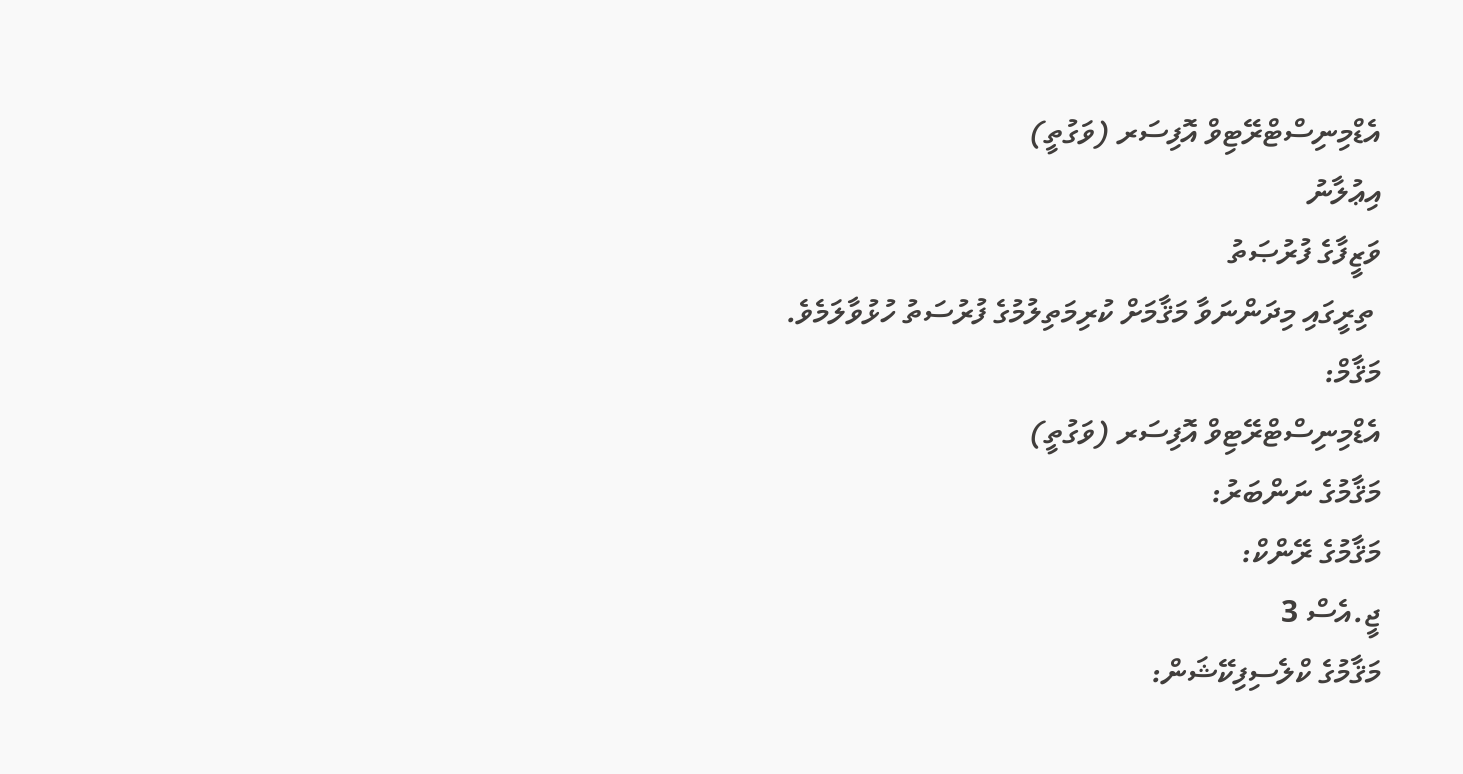އެޑްމިނިސްޓްރޭޓިވް އޮފިސަރ (ވަގުތީ)
އިޢުލާނު
ވަޒީފާގެ ފުރުޞަތު
 ތިރީގައި މިދަންނަވާ މަޤާމަށް ކުރިމަތިލުމުގެ ފުރުސަތު ހުޅުވާލަމެވެ.
މަޤާމް:
އެޑްމިނިސްޓްރޭޓިވް އޮފިސަރ (ވަގުތީ)
މަޤާމުގެ ނަންބަރު:
މަޤާމުގެ ރޭންކް:
ޖީ.އެސް 3
މަޤާމުގެ ކްލެސިފިކޭޝަން: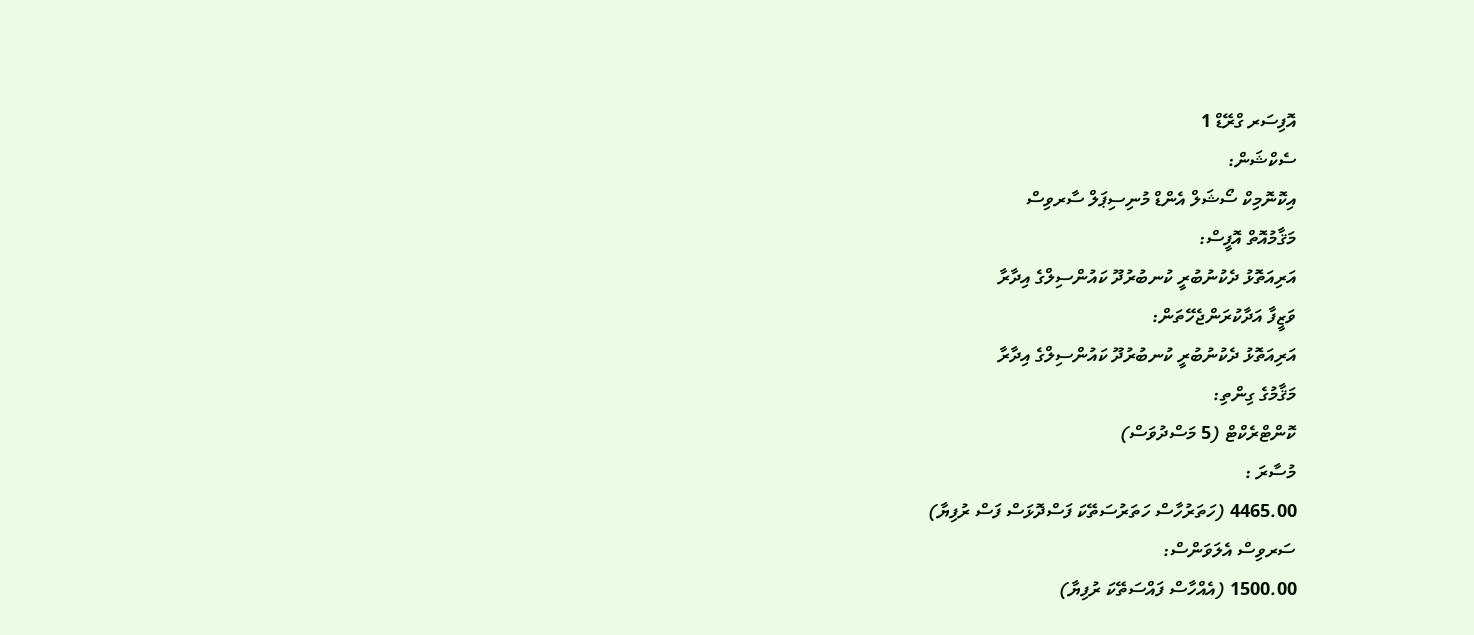އޮފިސަރ ގްރޭޑް 1
ސެކްޝަން:
އިކޮނޮމިކް ސޯޝަލް އެންޑް މުނިސިޕަލް ސާރވިސް
މަޤާމުއޮތް އޮފީސް:
އަރިއަތޮޅު ދެކުނުބުރީ ކުނބުރުދޫ ކައުންސިލްގެ އިދާރާ
ވަޒީފާ އަދާކުރަންޖެހޭތަން:
އަރިއަތޮޅު ދެކުނުބުރީ ކުނބުރުދޫ ކައުންސިލްގެ އިދާރާ
މަޤާމުގެ ގިންތި:
ކޮންޓްރެކްޓް (5 މަސްދުވަސް)
މުސާރަ :
4465.00 (ހަތަރުހާސް ހަތަރުސަތޭކަ ފަސްދޮޅަސް ފަސް ރުފިޔާ)
ސަރވިސް އެލަވަންސް:
1500.00 (އެއްހާސް ފައްސަތޭކަ ރުފިޔާ)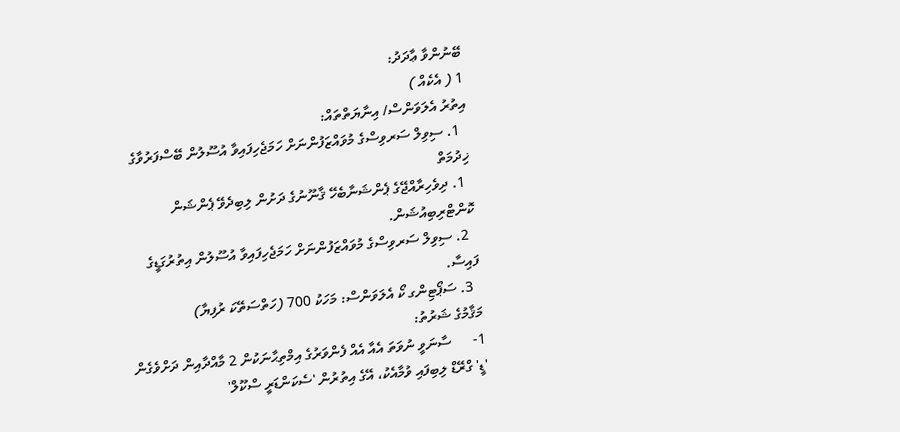ބޭނުންވާ ޢާދަދު:
1 ( އެކެއް )
އިތުރު އެލަވަންސް/ އިނާޔަތްތައް:
  1. ސިވިލް ސަރވިސްގެ މުވައްޒަފުންނަށް ހަމަޖެހިފައިވާ އުސޫލުން ބޭސްފަރުވާގެ ޚިދުމަތް
  1. ދިވެހިރާއްޖޭގެ ޕެންޝަނާބެހޭ ޤާނޫނުގެ ދަށުން ލިބިދެވޭ ޕެންޝަން ކޮންޓްރިބިއުޝަން.
  2. ސިވިލް ސަރވިސްގެ މުވައްޒަފުންނަށް ހަމަޖެހިފައިވާ އުސޫލުން އިތުރުގަޑީގެ ފައިސާ.
  3. ސަޕޯޓިންގ ކޯ އެލަވަންސް: މަހަކު 700 (ހަތްސަތޭކަ ރުފިޔާ)
މަޤާމުގެ ޝަރުތު:
1-      ސާނަވީ ނުވަތަ އެއާ އެއް ފެންވަރުގެ އިމްތިޙާނަކުން 2 މާއްދާއިން ދަށްވެގެން 'ޑީ' ގްރޭޑް ލިބިފައި ވުމާއެކު، އޭގެ އިތުރުން 'ސެކަންޑަރީ ސްކޫލް'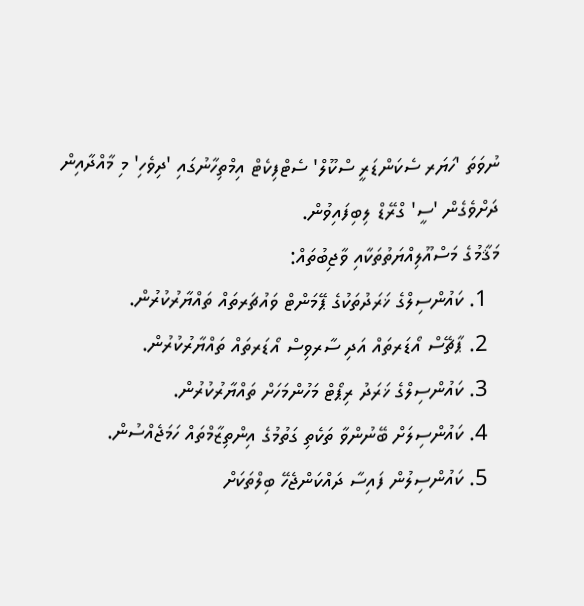ނުވަތަ 'ހަޔަރ ސެކަންޑަރީ ސްކޫލް' ސެޓްފިކެޓް އިމްތިހާނުގައި 'ދިވެހި' މި މާއްދާއިން ދަށްވެގެން 'ސީ' ގްރޭޑް ލިބިފައިވުން.
މަޤާމުގެ މަސްއޫލިއްޔަތުތަކާއި ވާޖިބުތައް:
  1. ކައުންސިލްގެ ޚަރަދުތަކުގެ ޕޭމަންޓް ވައުޗަރތައް ތައްޔާރުކުރުން.
  2. ޕާޗޭސް އޯޑަރތައް އަދި ސާރވިސް އޯޑަރތައް ތައްޔާރުކުރުން.
  3. ކައުންސިލްގެ ޚަރަދު ރިޕޯޓް މަހުންމަހަށް ތައްޔާރުކުރުން.
  4. ކައުންސިލަށް ބޭނުންވާ ތަކެތި ގަތުމުގެ އިންތިޒާމްތައް ހަމަޖެއްސުން.
  5. ކައުންސިލުން ފައިސާ ދައްކަންޖެހޭ ބިލްތަކަށް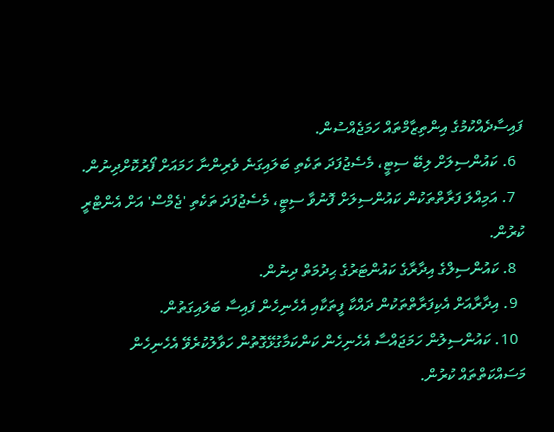ފައިސާދެއްކުމުގެ އިންތިޒާމްތައް ހަމަޖެއްސުން.
  6. ކައުންސިލަށް ލިބޭ ސިޓީ، މެސެޖުފަދަ ތަކެތި ބަލައިގަނެ ވެރިންނާ ހަމައަށް ފޯރުކޮށްދިނުން.
  7. އަމިއްލަ ފަރާތްތަކުން ކައުންސިލަށް ފޮނުވާ ސިޓީ، މެސެޖުފަދަ ތަކެތި 'ޖެމްސް' އަށް އެންޓްރީ ކުރުން.
  8. ކައުންސިލްގެ އިދާރާގެ ކައުންޓަރުގެ ޙިދުމަތް ދިނުން.
  9. އިދާރާއަށް އެކިފަރާތްތަކުން ދައްކާ ފީތަކާއި އެހެނިހެން ފައިސާ ބަލައިގަތުން.
  10. ކައުންސިލުން ހަމަޖައްސާ އެހެނިހެން ކަންކަމާގުޅޭގޮތުން ހަވާލުކުރެވޭ އެހެނިހެން މަސައްކަތްތައް ކުރުން.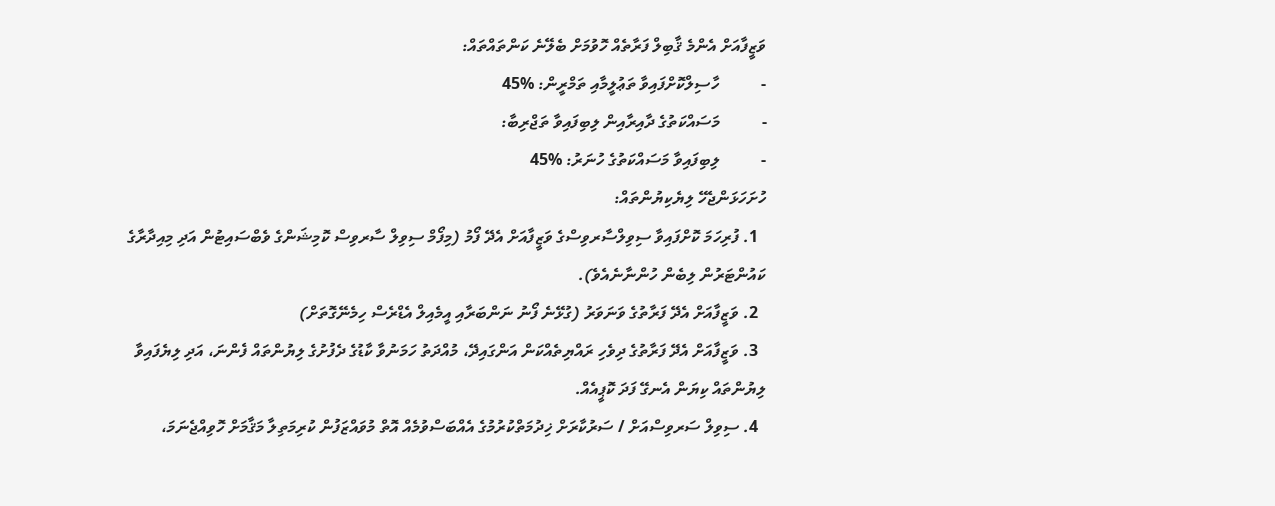ވަޒީފާއަށް އެންމެ ޤާބިލް ފަރާތެއް ހޮވުމަށް ބެލޭނެ ކަންތައްތައް:
-          ހާސިލްކޮށްފައިވާ ތަޢުލީމާއި ތަމްރީން: %45
-          މަސައްކަތުގެ ދާއިރާއިން ލިބިފައިވާ ތަޖްރިބާ:
-          ލިބިފައިވާ މަސައްކަތުގެ ހުނަރު: %45
ހުށަހަޅަންޖެހޭ ލިޔެކިޔުންތައް:
  1. ފުރިހަމަ ކޮށްފައިވާ ސިވިލްސާރވިސްގެ ވަޒީފާއަށް އެދޭ ފޯމު (މިފޯމް ސިވިލް ސާރވިސް ކޮމިޝަންގެ ވެބްސައިޓުން އަދި މިއިދާރާގެ ކައުންޓަރުން ލިބެން ހުންނާނެއެވެ).
  2. ވަޒީފާއަށް އެދޭ ފަރާތުގެ ވަނަވަރު (ގުޅޭނެ ފޯނު ނަންބަރާއި އީމެއިލް އެޑްރެސް ހިމެނޭގޮތަށް)
  3. ވަޒީފާއަށް އެދޭ ފަރާތުގެ ދިވެހި ރައްޔިތެއްކަން އަންގައިދޭ، މުއްދަތު ހަމަނުވާ ކާޑުގެ ދެފުށުގެ ލިޔުންތައް ފެންނަ، އަދި ލިޔެފައިވާ ލިޔުންތައް ކިޔަން އެނގޭ ފަދަ ކޮޕީއެއް.
  4. ސިވިލް ސަރވިސްއަށް / ސަރުކާރަށް ޚިދުމަތްކުރުމުގެ އެއްބަސްވުމެއް އޮތް މުވައްޒަފުން ކުރިމަތިލާ މަޤާމަށް ހޮވިއްޖެނަމަ،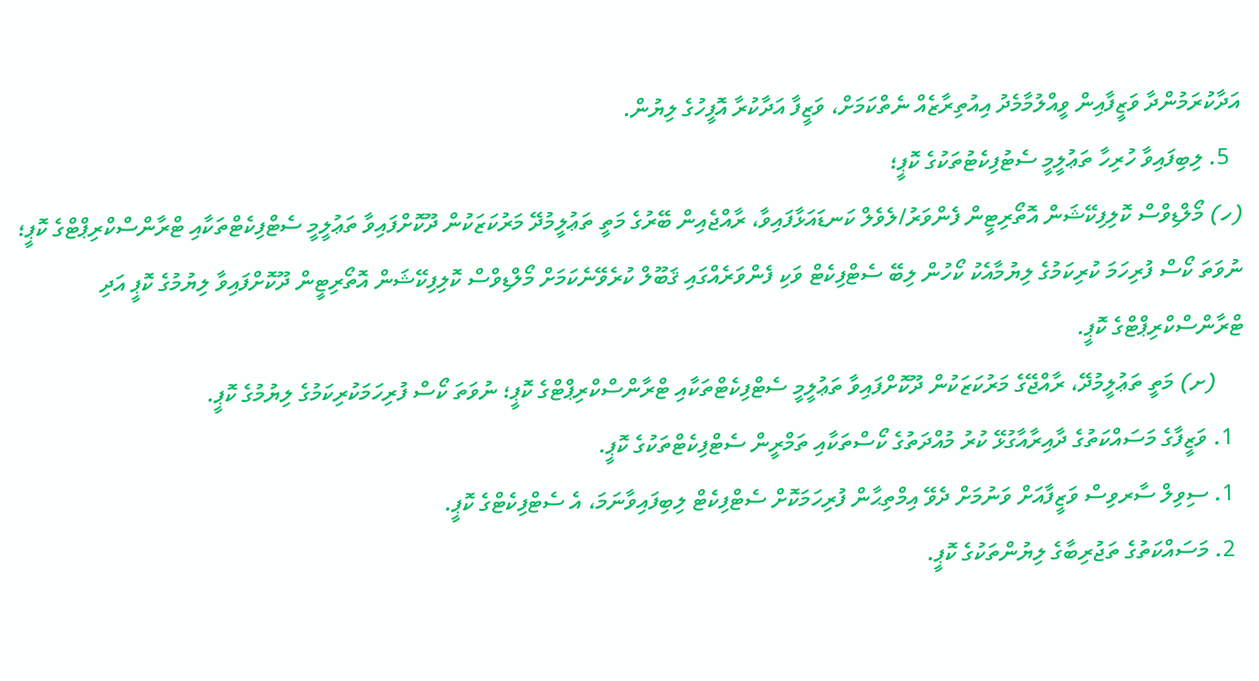އަދާކުރަމުންދާ ވަޒީފާއިން ވީއްލުމާމެދު އިއުތިރާޒެއް ނެތްކަމަށް، ވަޒީފާ އަދާކުރާ އޮފީހުގެ ލިޔުން.
  5. ލިބިފައިވާ ހުރިހާ ތަޢުލީމީ ސެޓުފިކެޓުތަކުގެ ކޮޕީ؛
(ހ) މޯލްޑިވްސް ކޮލިފިކޭޝަން އޮތޯރިޓީން ފެންވަރު/ލެވެލް ކަނޑައަޅާފައިވާ، ރާއްޖެއިން ބޭރުގެ މަތީ ތަޢުލީމުދޭ މަރުކަޒަކުން ދޫކޮށްފައިވާ ތަޢުލީމީ ސެޓްފިކެޓްތަކާއި ޓްރާންސްކްރިޕްޓްގެ ކޮޕީ؛ ނުވަތަ ކޯސް ފުރިހަމަ ކުރިކަމުގެ ލިޔުމާއެކު ކޯހުން ލިބޭ ސެޓްފިކެޓް ވަކި ފެންވަރެއްގައި ޤަބޫލް ކުރެވޭނެކަމަށް މޯލްޑިވްސް ކޮލިފިކޭޝަން އޮތޯރިޓީން ދޫކޮށްފައިވާ ލިޔުމުގެ ކޮޕީ އަދި ޓްރާންސްކްރިޕްޓްގެ ކޮޕީ.
     (ށ) މަތީ ތަޢުލީމުދޭ، ރާއްޖޭގެ މަރުކަޒަކުން ދޫކޮށްފައިވާ ތަޢުލީމީ ސެޓްފިކެޓްތަކާއި ޓްރާންސްކްރިޕްޓްގެ ކޮޕީ؛ ނުވަތަ ކޯސް ފުރިހަމަކުރިކަމުގެ ލިޔުމުގެ ކޮޕީ.
  1. ވަޒީފާގެ މަސައްކަތުގެ ދާއިރާއާގުޅޭ ކުރު މުއްދަތުގެ ކޯސްތަކާއި ތަމްރީން ސެޓްފިކެޓްތަކުގެ ކޮޕީ.
  1. ސިވިލް ސާރވިސް ވަޒީފާއަށް ވަނުމަށް ދެވޭ އިމްތިޙާން ފުރިހަމަކޮށް ސެޓްފިކެޓް ލިބިފައިވާނަމަ، އެ ސެޓްފިކެޓްގެ ކޮޕީ.
  2. މަސައްކަތުގެ ތަޖުރިބާގެ ލިޔުންތަކުގެ ކޮޕީ.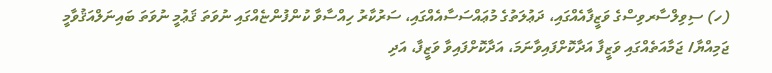(ހ) ސިވިލްސާރވިސްގެ ވަޒީފާއެއްގައި، ދަޢުލަތުގެ މުޢައްސަސާއެއްގައި، ސަރުކާރު ހިއްސާވާ ކުންފުންޏެއްގައި ނުވަތަ ޤަޢުމީ ނުވަތަ ބައިނަލްއަޤުވާމީ ޖަމިއްޔާ/ ޖަމާއަތެއްގައި ވަޒީފާ އަދާކޮށްފައިވާނަމަ، އަދާކޮށްފައިވާ ވަޒީފާ، އަދި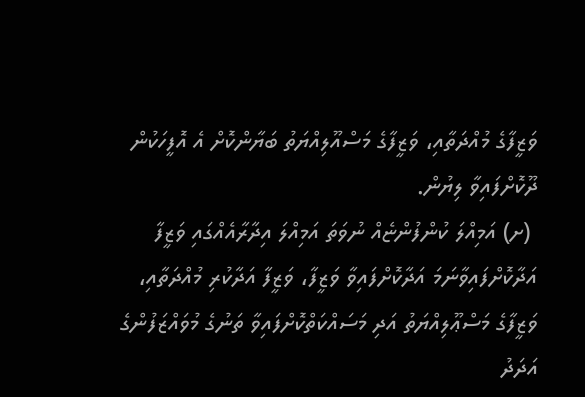ވަޒީފާގެ މުއްދަތާއި، ވަޒީފާގެ މަސްއޫލިއްޔަތު ބަޔާންކޮށް އެ އޮފީހަކުން ދޫކޮށްފައިވާ ލިޔުން.
 (ށ) އަމިއްލަ ކުންފުންޏެއް ނުވަތަ އަމިއްލަ އިދާރާއެއްގައި ވަޒީފާ އަދާކޮށްފައިވާނަމަ އަދާކޮށްފައިވާ ވަޒީފާ، ވަޒީފާ އަދާކުރި މުއްދަތާއި، ވަޒީފާގެ މަސްޢޫލިއްޔަތު އަދި މަސައްކަތްކޮށްފައިވާ ތަނުގެ މުވައްޒަފުންގެ އަދަދު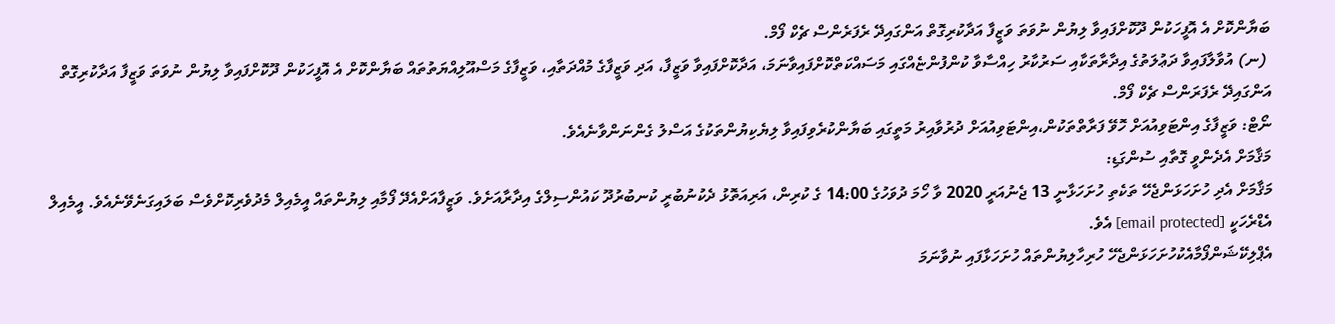ބަޔާންކޮށް އެ އޮފީހަކުން ދޫކޮށްފައިވާ ލިޔުން ނުވަތަ ވަޒީފާ އަދާކުރިގޮތް އަންގައިދޭ ރެފަރެންސް ޗެކް ފޯމް.
 (ނ) އުވާލާފައިވާ ދަޢުލަތުގެ އިދާރާތަކާއި ސަރުކާރު ހިއްސާވާ ކުންފުންޏެއްގައި މަސައްކަތްކޮށްފައިވާނަމަ، އަދާކޮށްފައިވާ ވަޒީފާ، އަދި ވަޒީފާގެ މުއްދަތާއި، ވަޒީފާގެ މަސްއޫލިއްޔަތުތައް ބަޔާންކޮށް އެ އޮފީހަކުން ދޫކޮށްފައިވާ ލިޔުން ނުވަތަ ވަޒީފާ އަދާކުރިގޮތް އަންގައިދޭ ރެފަރަންސް ޗެކް ފޯމް.
ނޯޓް: ވަޒީފާގެ އިންޓަވިއުއަށް ހޮވޭ ފަރާތްތަކުން،އިންޓަވިއުއަށް ދުރުވާއިރު މަތީގައި ބަޔާންކުރެވިފައިވާ ލިޔެކިޔުންތަކުގެ އަސްލު ގެންނަންވާނެއެވެ.
މަޤާމަށް އެދެންވީ ގޮތާއި ސުންގަޑި:
މަޤާމަށް އެދި ހުށަހަޅަންޖެހޭ ތަކެތި ހުށަހަޅާނީ 13 ޖެނުއަރީ 2020 ވާ ހޯމަ ދުވަހުގެ 14:00 ގެ ކުރިން، އަރިއަތޮޅު ދެކުނުބުރީ ކުނބުރުދޫ ކައުންސިލްގެ އިދާރާއަށެވެ. ވަޒީފާއަށްއެދޭ ފޯމާއި ލިޔުންތައް އީމެއިލް މެދުވެރިކޮށްވެސް ބަލައިގަނެވޭނެއެވެ. އީމެއިލް އެޑްރެހަކީ [email protected] އެވެ.
އެޕްލިކޭޝަންފޯމާއެކުހުށަހަޅަންޖެހޭ ހުރިހާލިޔުންތައް ހުށަހަޅާފައި ނުވާނަމަ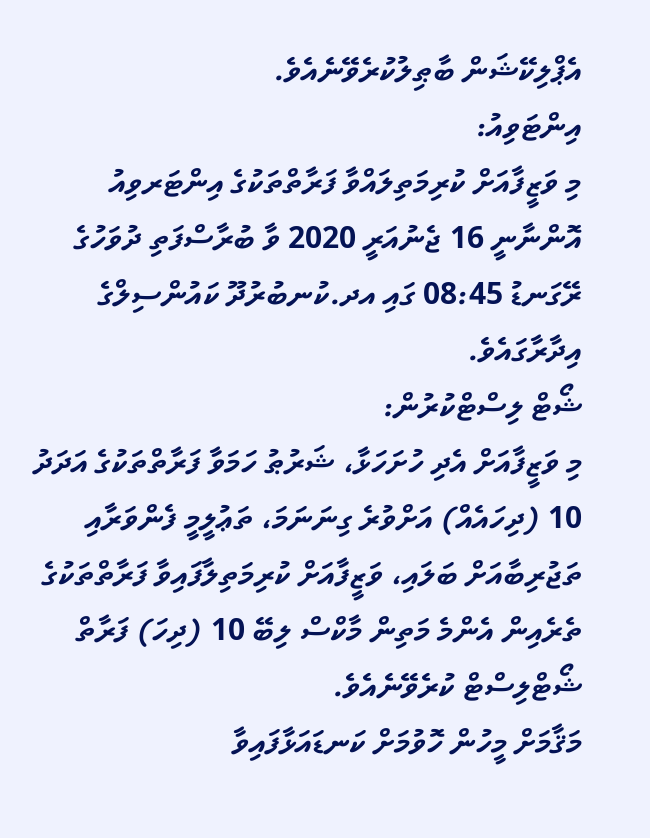އެޕްލިކޭޝަން ބާޠިލުކުރެވޭނެއެވެ.
އިންޓަވިއު:
މި ވަޒީފާއަށް ކުރިމަތިލައްވާ ފަރާތްތަކުގެ އިންޓަރވިއު އޮންނާނީ 16 ޖެނުއަރީ 2020 ވާ ބުރާސްފަތި ދުވަހުގެ ރޭގަނޑު 08:45 ގައި އދ.ކުނބުރުދޫ ކައުންސިލްގެ އިދާރާގައެވެ.
ޝޯޓް ލިސްޓްކުރުން:
މި ވަޒީފާއަށް އެދި ހުށަހަޅާ، ޝަރުޠު ހަމަވާ ފަރާތްތަކުގެ އަދަދު 10 (ދިހައެއް) އަށްވުރެ ގިނަނަމަ، ތަޢުލީމީ ފެންވަރާއި ތަޖުރިބާއަށް ބަލައި، ވަޒީފާއަށް ކުރިމަތިލާފައިވާ ފަރާތްތަކުގެ ތެރެއިން އެންމެ މަތިން މާކްސް ލިބޭ 10 (ދިހަ) ފަރާތް ޝޯޓްލިސްޓް ކުރެވޭނެއެވެ.
މަޤާމަށް މީހުން ހޮވުމަށް ކަނޑައަޅާފައިވާ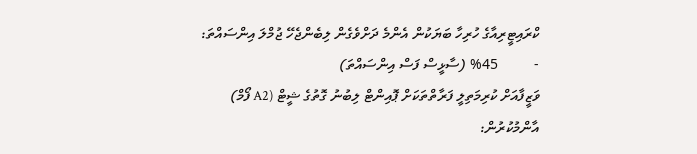ކްރައިޓީރިއާގެ ހުރިހާ ބަޔަކުން އެންމެ ދަށްވެގެން ލިބެންޖެހޭ ޖުމްލަ އިންސައްތަ:
-          %45 (ސާޅީސް ފަސް އިންސައްތަ)
ވަޒީފާއަށް ކުރިމަތިލީ ފަރާތްތަކަށް ޕޮއިންޓް ލިބުނު ގޮތުގެ ޝީޓް (A2 ފޯމް) އާންމުކުރުން: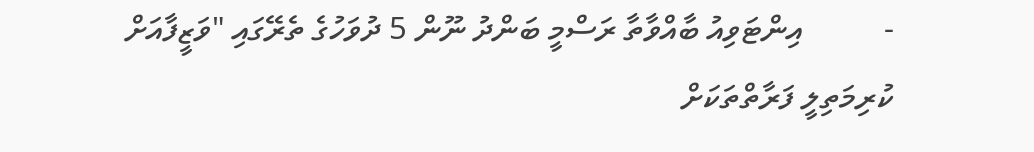-          އިންޓަވިއު ބާއްވާތާ ރަސްމީ ބަންދު ނޫން 5 ދުވަހުގެ ތެރޭގައި "ވަޒީފާއަށް ކުރިމަތިލީ ފަރާތްތަކަށް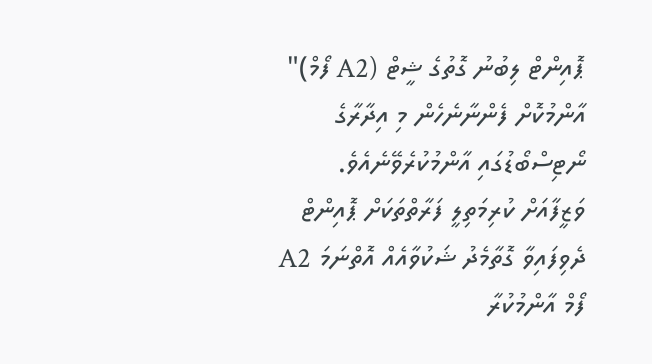ޕޮއިންޓް ލިބުނު ގޮތުގެ ޝީޓް (A2 ފޯމް)" އާންމުކޮށް ފެންނާނެހެން މި އިދާރާގެ ނޯޓިސްބޯޑުގައި އާންމުކުރެވޭނެއެވެ. ވަޒީފާއަށް ކުރިމަތިލީ ފަރާތްތަކަށް ޕޮއިންޓް ދެވިފައިވާ ގޮތާމެދު ޝަކުވާއެއް އޮތްނަމަ A2 ފޯމް އާންމުކުރާ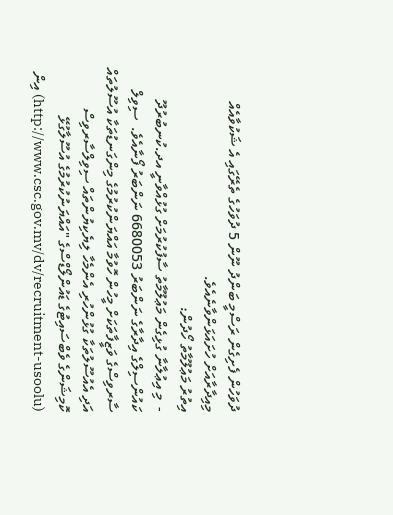ދުވަހުން ފެށިގެން ރަސްމީ ބަންދު ނޫން 5 ދުވަހުގެ ތެރޭގައި އެ ޝަކުވާއެއް މިއިދާރާއަށް ހުށައަޅަންވާނެއެވެ.
އިތުރު މަޢުލޫމާތު ހޯދުން:
-  މި އިޢުލާނާ ގުޅިގެން މަޢުލޫމާތު ސާފުކުރުމަށް ގުޅުއްވާނީ އދ.ކުނބުރުދޫ ކައުންސިލްގެ އިދާރާގެ ނަންބަރު 6680053 ނަންބަރު ފޯނާއެވެ.  ސިވިލް ސާރވިސްގެ ވަޒީފާތަކަށް މީހުން ހޮވުމާ އައްޔަންކުރުމުގެ މިންގަނޑުތަކާ އުސޫލުތައް އަދި އެއުސޫލުތަކާ ގުޅުންހުރި އެންމެހާ ލިޔެކިޔުންތައް ސިވިލްސާރވިސް ކޮމިޝަންގެ ވެބްސައިޓުގެ ޑައުންލޯޑްސްގެ "އައްޔަނުކުރުމުގެ އުސޫލާގުޅޭ (http://www.csc.gov.mv/dv/recruitment-usoolu) އިން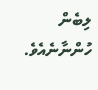ލިބެން ހުންނާނެއެވެ.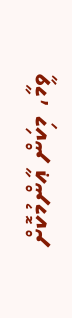ވީމާ، މިކަން ޢާންމުކޮށް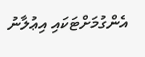އެންގުމަށްޓަކައި އިޢުލާނު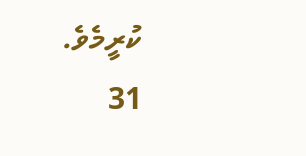ކުރީމެވެ.
31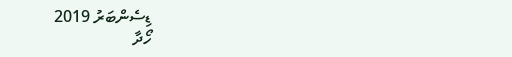ޑިސެންބަރު 2019
ހޯދާ